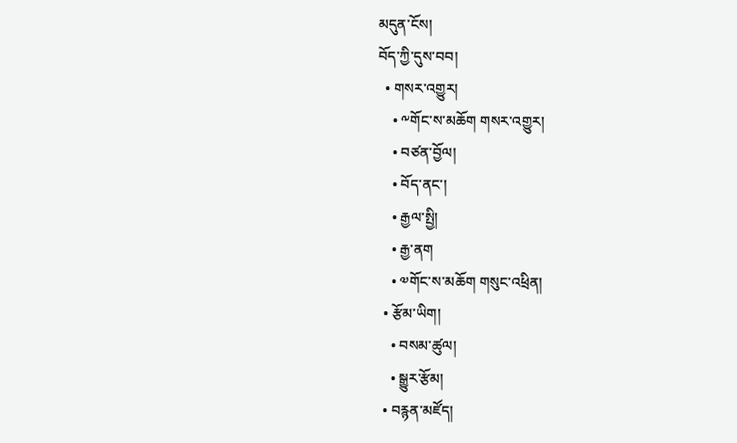མདུན་ངོས།
བོད་ཀྱི་དུས་བབ།
  • གསར་འགྱུར།
    • ༸གོང་ས་མཆོག གསར་འགྱུར།
    • བཙན་བྱོལ།
    • བོད་ནང་།
    • རྒྱལ་སྤྱི།
    • རྒྱ་ནག
    • ༧གོང་ས་མཆོག གསུང་འཕྲིན།
  • རྩོམ་ཡིག།
    • བསམ་ཚུལ།
    • སྒྱུར་རྩོམ།
  • བརྙན་མཛོད།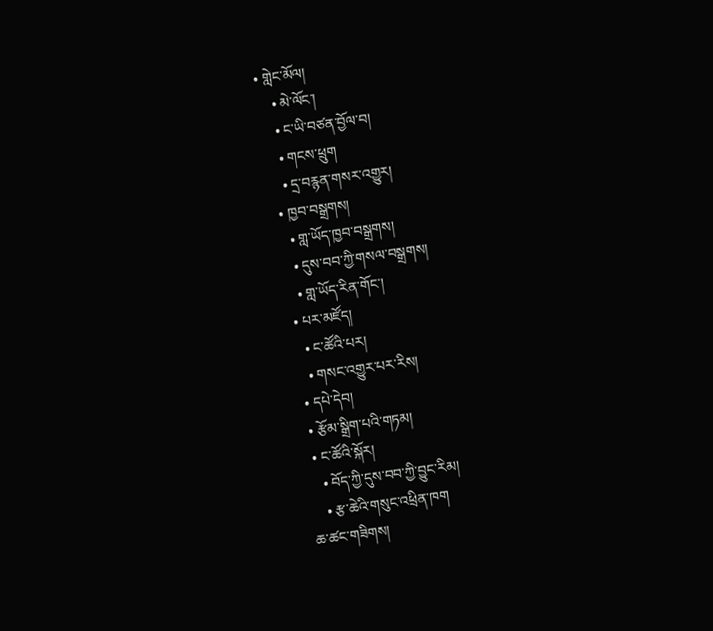• གླེང་མོལ།
    • མེ་ལོང་།
    • ང་ཡི་བཙན་བྱོལ་བ།
    • གངས་ཕྲུག
    • དྲ་བརྙན་གསར་འགྱུར།
  • ཁྱབ་བསྒྲགས།
    • གླ་ཡོད་ཁྱབ་བསྒྲགས།
    • དུས་བབ་ཀྱི་གསལ་བསྒྲགས།
    • གླ་ཡོད་རིན་གོང་།
  • པར་མཛོད།
    • ང་ཚོའི་པར།
    • གསང་འགྱུར་པར་རིས།
  • དཔེ་དེབ།
  • རྩོམ་སྒྲིག་པའི་གཏམ།
  • ང་ཚོའི་སྐོར།
    • བོད་ཀྱི་དུས་བབ་ཀྱི་བྱུང་རིམ།
    • རྩ་ཆེའི་གསུང་འཕྲིན་ཁག
ཆ་ཚང་གཟིགས།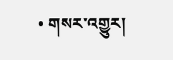• གསར་འགྱུར།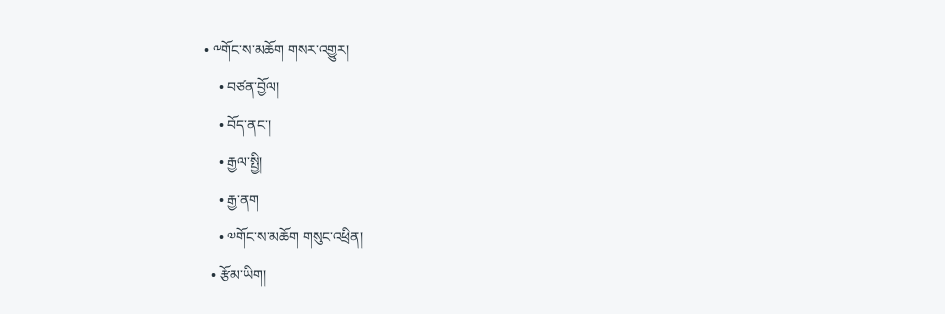• ༸གོང་ས་མཆོག གསར་འགྱུར།
    • བཙན་བྱོལ།
    • བོད་ནང་།
    • རྒྱལ་སྤྱི།
    • རྒྱ་ནག
    • ༧གོང་ས་མཆོག གསུང་འཕྲིན།
  • རྩོམ་ཡིག།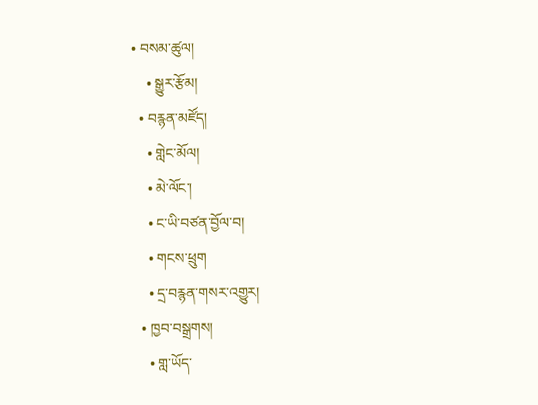• བསམ་ཚུལ།
    • སྒྱུར་རྩོམ།
  • བརྙན་མཛོད།
    • གླེང་མོལ།
    • མེ་ལོང་།
    • ང་ཡི་བཙན་བྱོལ་བ།
    • གངས་ཕྲུག
    • དྲ་བརྙན་གསར་འགྱུར།
  • ཁྱབ་བསྒྲགས།
    • གླ་ཡོད་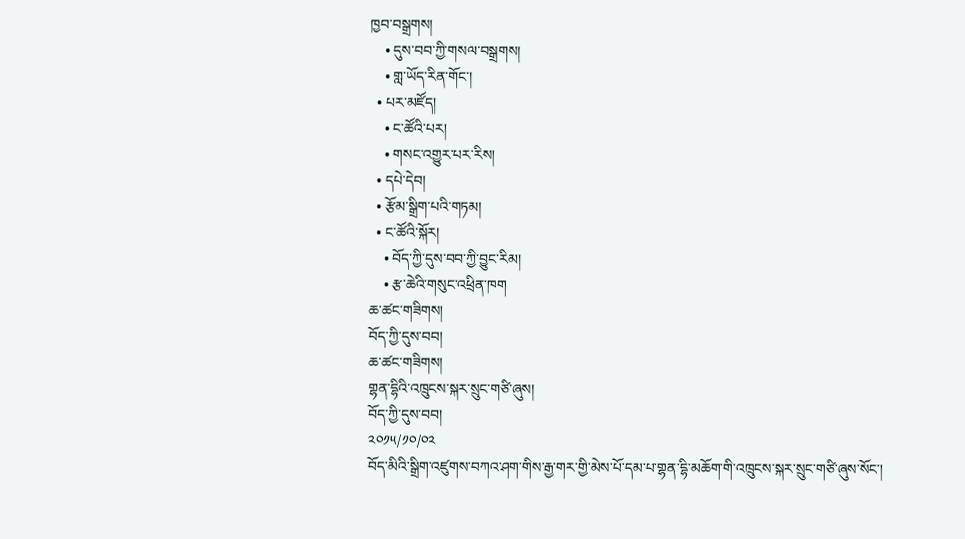ཁྱབ་བསྒྲགས།
    • དུས་བབ་ཀྱི་གསལ་བསྒྲགས།
    • གླ་ཡོད་རིན་གོང་།
  • པར་མཛོད།
    • ང་ཚོའི་པར།
    • གསང་འགྱུར་པར་རིས།
  • དཔེ་དེབ།
  • རྩོམ་སྒྲིག་པའི་གཏམ།
  • ང་ཚོའི་སྐོར།
    • བོད་ཀྱི་དུས་བབ་ཀྱི་བྱུང་རིམ།
    • རྩ་ཆེའི་གསུང་འཕྲིན་ཁག
ཆ་ཚང་གཟིགས།
བོད་ཀྱི་དུས་བབ།
ཆ་ཚང་གཟིགས།
གྷན་དྷིའི་འཁྲུངས་སྐར་སྲུང་གཙི་ཞུས།
བོད་ཀྱི་དུས་བབ།
༢༠༡༥/༡༠/༠༢
བོད་མིའི་སྒྲིག་འཛུགས་བཀའ་ཤག་གིས་རྒྱ་གར་གྱི་མེས་པོ་དམ་པ་གྷན་དྷི་མཆོག་གི་འཁྲུངས་སྐར་སྲུང་གཙི་ཞུས་སོང་།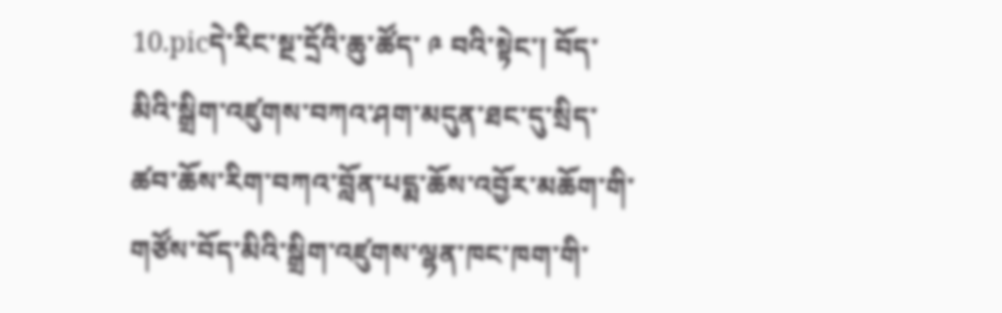10.picདེ་རིང་སྔ་དྲོའི་ཆུ་ཚོད་ ༩ བའི་སྟེང་། བོད་མིའི་སྒྲིག་འཛུགས་བཀའ་ཤག་མདུན་ཐང་དུ་སྲིད་ཚབ་ཆོས་རིག་བཀའ་བློན་པདྨ་ཆོས་འབྱོར་མཆོག་གི་གཙོས་བོད་མིའི་སྒྲིག་འཛུགས་ལྷན་ཁང་ཁག་གི་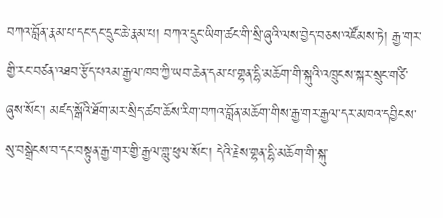བཀའ་བློན་རྣམ་པ་དང་དང་དྲུང་ཆེ་རྣམ་པ། བཀའ་དྲུང་ཡིག་ཚང་གི་སྲི་ཞུའི་ལས་བྱེད་བཅས་འཛོམས་ཏེ། རྒྱ་གར་གྱི་རང་བཙན་འཐབ་རྩོད་པའམ་རྒྱལ་ཁབ་ཀྱི་ཡབ་ཆེན་དམ་པ་གྷན་དྷི་མཆོག་གི་སྐུའི་འཁྲུངས་སྐར་སྲུང་གཙི་ཞུས་སོང་། མཛད་སྒོའི་ཐོག་མར་སྲིད་ཚབ་ཆོས་རིག་བཀའ་བློན་མཆོག་གིས་རྒྱ་གར་རྒྱལ་དར་མཁའ་དབྱིངས་སུ་བསྒྲེངས་བ་དང་བསྟུན་རྒྱ་གར་གྱི་རྒྱལ་གླུ་ཕུལ་སོང་། དེའི་རྗེས་གྷན་དྷི་མཆོག་གི་སྐུ་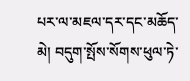པར་ལ་མཇལ་དར་དང་མཆོད་མེ། བདུག་སྤོས་སོགས་ཕུལ་ཏེ་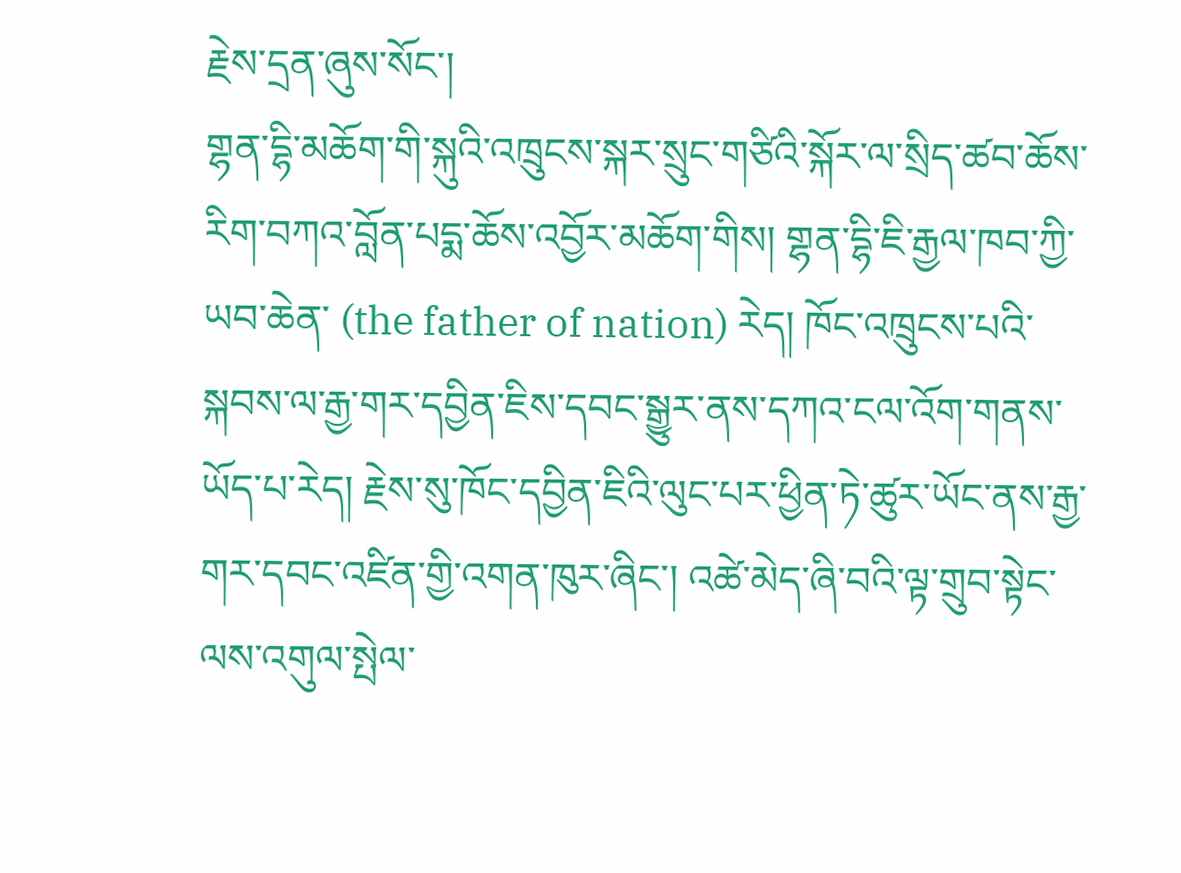རྗེས་དྲན་ཞུས་སོང་།
གྷན་དྷི་མཆོག་གི་སྐུའི་འཁྲུངས་སྐར་སྲུང་གཙིའི་སྐོར་ལ་སྲིད་ཚབ་ཆོས་རིག་བཀའ་བློན་པདྨ་ཆོས་འབྱོར་མཆོག་གིས། གྷན་དྷི་ཇི་རྒྱལ་ཁབ་ཀྱི་ཡབ་ཆེན་ (the father of nation) རེད། ཁོང་འཁྲུངས་པའི་སྐབས་ལ་རྒྱ་གར་དབྱིན་ཇིས་དབང་སྒྱུར་ནས་དཀའ་ངལ་འོག་གནས་ཡོད་པ་རེད། རྗེས་སུ་ཁོང་དབྱིན་ཇིའི་ལུང་པར་ཕྱིན་ཏེ་ཚུར་ཡོང་ནས་རྒྱ་གར་དབང་འཛིན་གྱི་འགན་ཁུར་ཞིང་། འཚེ་མེད་ཞི་བའི་ལྟ་གྲུབ་སྟེང་ལས་འགུལ་སྤེལ་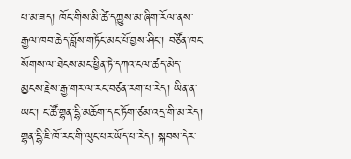པ་མ་ཟད། ཁོང་གིས་མི་ཚེ་དཀྱུས་མ་ཞིག་རོལ་ནས་རྒྱལ་ཁབ་ཆེད་བློས་གཏོང་མང་པོ་བྱས་ཤིང་། བཙོན་ཁང་སོགས་ལ་ཐེངས་མང་ཕྱིན་ཏེ་དཀའ་ངལ་ཚད་མེད་མྱངས་རྗེས་རྒྱ་གར་ལ་རང་བཙན་རག་པ་རེད། ཡིན་ན་ཡང་། ང་ཚོ་གྷན་དྷི་མཆོག་དང་ཏོག་ཙམ་འདྲ་གི་མ་རེད། གྷན་དྷི་ཇི་ཁོ་རང་གི་ལུང་པར་ཡོད་པ་རེད། སྐབས་དེར་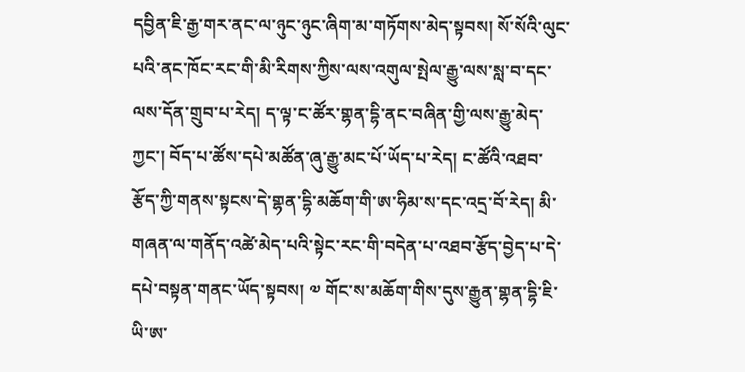དབྱིན་ཇི་རྒྱ་གར་ནང་ལ་ཉུང་ཉུང་ཞིག་མ་གཏོགས་མེད་སྟབས། སོ་སོའི་ལུང་པའི་ནང་ཁོང་རང་གི་མི་རིགས་ཀྱིས་ལས་འགུལ་སྤེལ་རྒྱུ་ལས་སླ་བ་དང་ལས་དོན་གྲུབ་པ་རེད། ད་ལྟ་ང་ཚོར་གྷན་དྷི་ནང་བཞིན་གྱི་ལས་རྒྱུ་མེད་ཀྱང་། བོད་པ་ཚོས་དཔེ་མཚོན་ཞུ་རྒྱུ་མང་པོ་ཡོད་པ་རེད། ང་ཚོའི་འཐབ་རྩོད་ཀྱི་གནས་སྟངས་དེ་གྷན་དྷི་མཆོག་གི་ཨ་ཧིམ་ས་དང་འདྲ་བོ་རེད། མི་གཞན་ལ་གནོད་འཚེ་མེད་པའི་སྟེང་རང་གི་བདེན་པ་འཐབ་རྩོད་བྱེད་པ་དེ་དཔེ་བསྟན་གནང་ཡོད་སྟབས། ༧ གོང་ས་མཆོག་གིས་དུས་རྒྱུན་གྷན་དྷི་ཇི་ཡི་ཨ་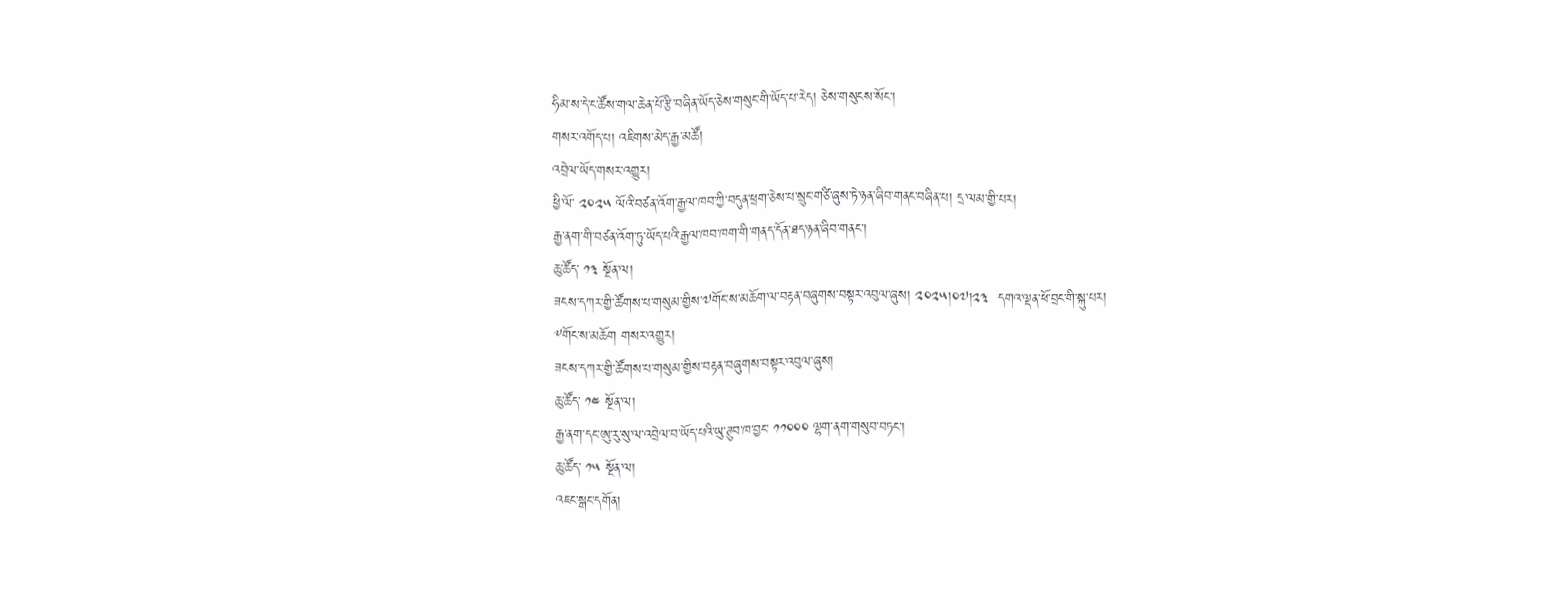ཧིམ་ས་དེ་ང་ཚོས་གལ་ཆེན་པོ་རྩི་བཞིན་ཡོད་ཅེས་གསུང་གི་ཡོད་པ་རེད། ཅེས་གསུངས་སོང་།
གསར་འགོད་པ། འཇིགས་མེད་རྒྱ་མཚོ།
འབྲེལ་ཡོད་གསར་འགྱུར།
ཕྱི་ལོ་ ༢༠༢༥ ལོའི་བཙན་འོག་རྒྱལ་ཁབ་ཀྱི་བདུན་ཕྲག་ཅེས་པ་སྲུང་གཙི་ཞུས་ཏེ་ཉན་ཞིབ་གནང་བཞིན་པ། དྲ་ལམ་གྱི་པར།
རྒྱ་ནག་གི་བཙན་འོག་ཏུ་ཡོད་པའི་རྒྱལ་ཁབ་ཁག་གི་གནད་དོན་ཐད་ཉན་ཞིབ་གནང་།
ཆུ་ཚོད་ ༡༣ སྔོན་ལ།
ཟངས་དཀར་གྱི་ཚོགས་པ་གསུམ་གྱིས་༧གོང་ས་མཆོག་ལ་བརྟན་བཞུགས་བསྟར་འབུལ་ཞུས། ༢༠༢༥།༠༧།༢༣  དགའ་ལྡན་ཕོ་བྲང་གི་སྐུ་པར།
༸གོང་ས་མཆོག གསར་འགྱུར།
ཟངས་དཀར་གྱི་ཚོགས་པ་གསུམ་གྱིས་བརྟན་བཞུགས་བསྟར་འབུལ་ཞུས།
ཆུ་ཚོད་ ༡༤ སྔོན་ལ།
རྒྱ་ནག་དང་ཨུ་རུ་སུ་ལ་འབྲེལ་བ་ཡོད་པའི་ཡུ་ཊུབ་ཁ་བྱང་ ༡༡༠༠༠ ལྷག་ནག་གསུབ་བཏང་།
ཆུ་ཚོད་ ༡༥ སྔོན་ལ།
འཇང་སྒང་དགོན།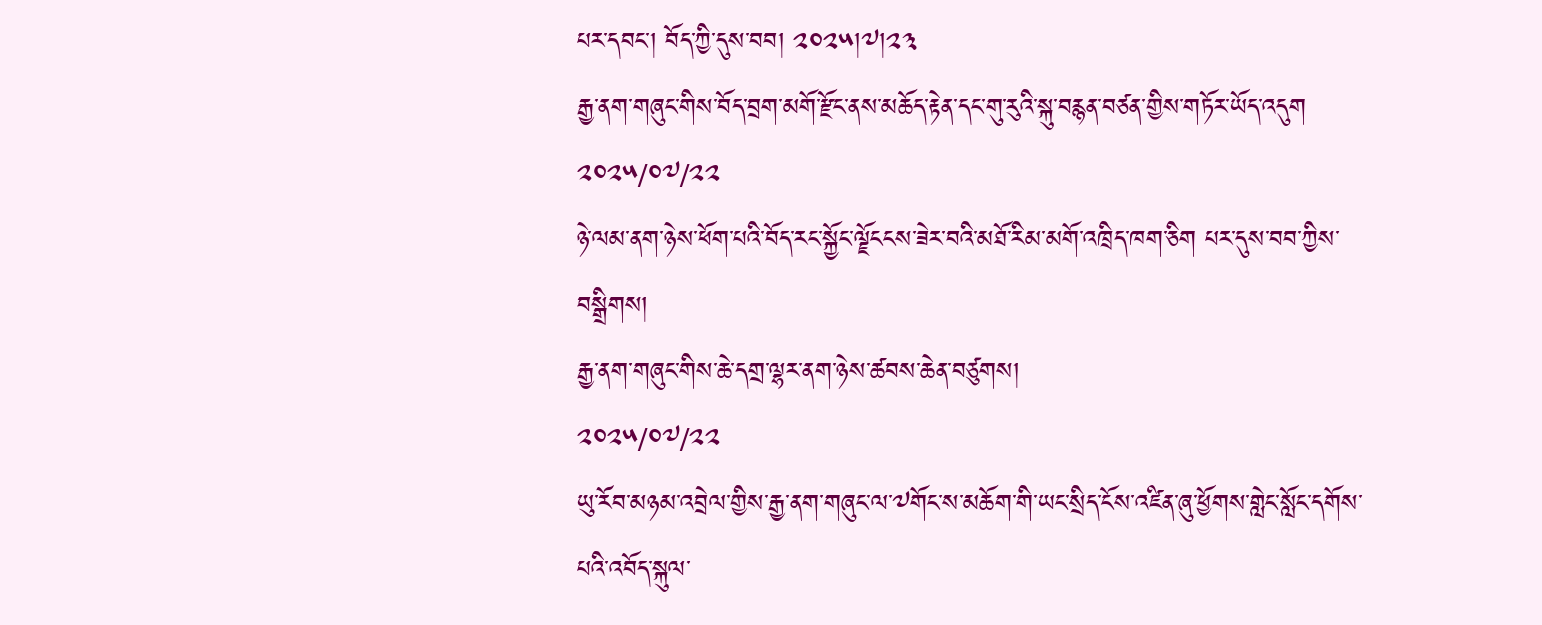པར་དབང་། བོད་ཀྱི་དུས་བབ། ༢༠༢༥།༧།༢༣
རྒྱ་ནག་གཞུང་གིས་བོད་བྲག་མགོ་རྫོང་ནས་མཆོད་རྟེན་དང་གུ་རུའི་སྐུ་བརྙན་བཙན་གྱིས་གཏོར་ཡོད་འདུག
༢༠༢༥/༠༧/༢༢
ཉེ་ལམ་ནག་ཉེས་ཕོག་པའི་བོད་རང་སྐྱོང་ལྗོངངས་ཟེར་བའི་མཐོ་རིམ་མགོ་འཁྲིད་ཁག་ཅིག པར་དུས་བབ་ཀྱིས་བསྒྲིགས།
རྒྱ་ནག་གཞུང་གིས་ཆེ་དགྲ་ལྷར་ནག་ཉེས་ཚབས་ཆེན་བཙུགས།
༢༠༢༥/༠༧/༢༢
ཡུ་རོབ་མཉམ་འབྲེལ་གྱིས་རྒྱ་ནག་གཞུང་ལ་༧གོང་ས་མཆོག་གི་ཡང་སྲིད་ངོས་འཛིན་ཞུ་ཕྱོགས་གླེང་སློང་དགོས་པའི་འབོད་སྐུལ་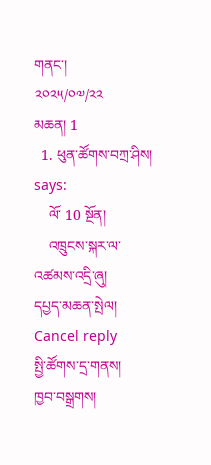གནང་།
༢༠༢༥/༠༧/༢༢
མཆན། 1
  1. ཕུན་ཚོགས་བཀྲ་ཤིས། says:
    ལོ་ 10 སྔོན།
    འཁྲུངས་སྐར་ལ་འཚམས་འདྲི་ཞུ།
དཔྱད་མཆན་སྤེལ། Cancel reply
སྤྱི་ཚོགས་དྲ་གནས།
ཁྱབ་བསྒྲགས།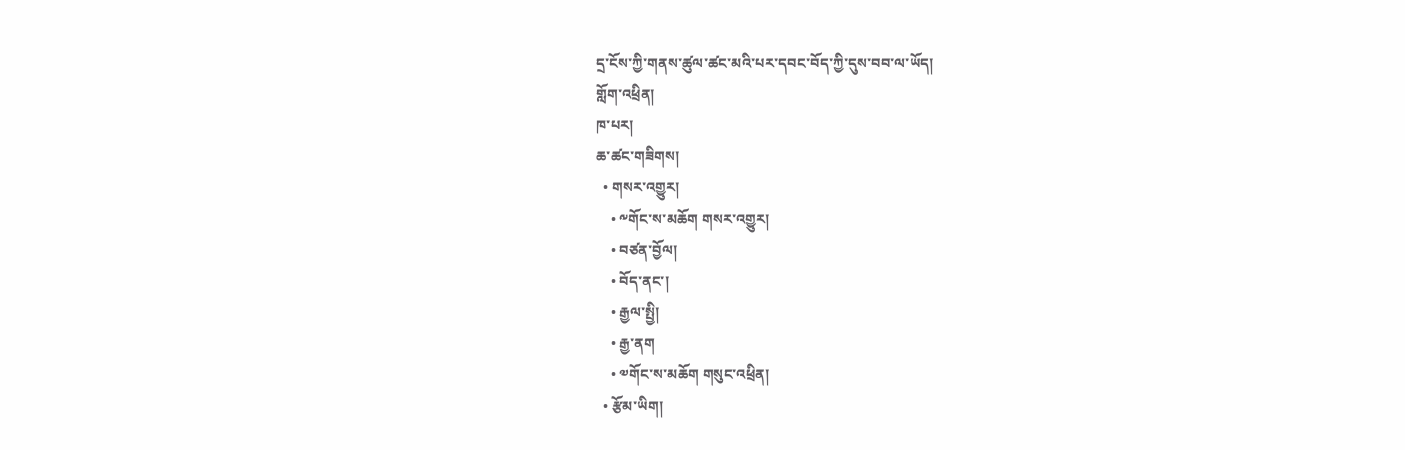དྲ་ངོས་ཀྱི་གནས་ཚུལ་ཚང་མའི་པར་དབང་བོད་ཀྱི་དུས་བབ་ལ་ཡོད།
གློག་འཕྲིན།
ཁ་པར།
ཆ་ཚང་གཟིགས།
  • གསར་འགྱུར།
    • ༸གོང་ས་མཆོག གསར་འགྱུར།
    • བཙན་བྱོལ།
    • བོད་ནང་།
    • རྒྱལ་སྤྱི།
    • རྒྱ་ནག
    • ༧གོང་ས་མཆོག གསུང་འཕྲིན།
  • རྩོམ་ཡིག།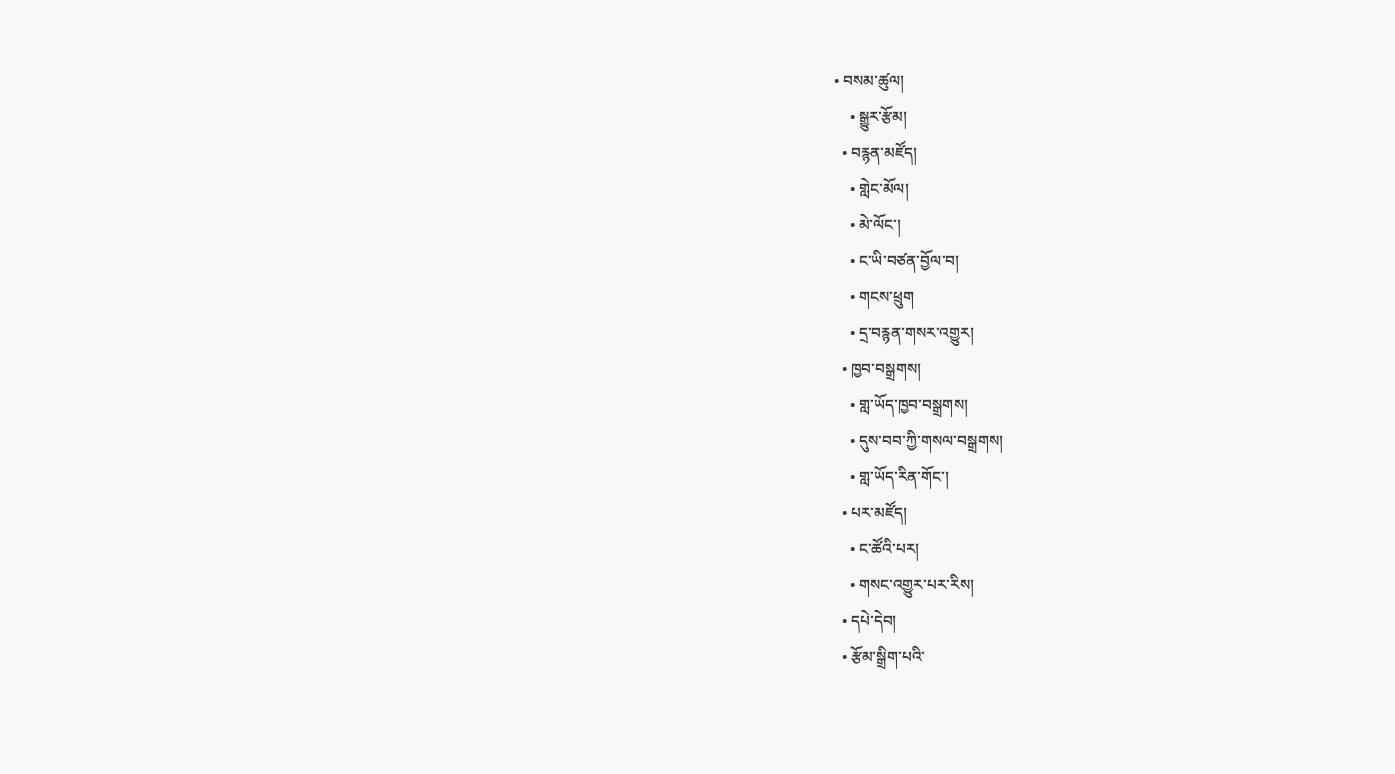• བསམ་ཚུལ།
    • སྒྱུར་རྩོམ།
  • བརྙན་མཛོད།
    • གླེང་མོལ།
    • མེ་ལོང་།
    • ང་ཡི་བཙན་བྱོལ་བ།
    • གངས་ཕྲུག
    • དྲ་བརྙན་གསར་འགྱུར།
  • ཁྱབ་བསྒྲགས།
    • གླ་ཡོད་ཁྱབ་བསྒྲགས།
    • དུས་བབ་ཀྱི་གསལ་བསྒྲགས།
    • གླ་ཡོད་རིན་གོང་།
  • པར་མཛོད།
    • ང་ཚོའི་པར།
    • གསང་འགྱུར་པར་རིས།
  • དཔེ་དེབ།
  • རྩོམ་སྒྲིག་པའི་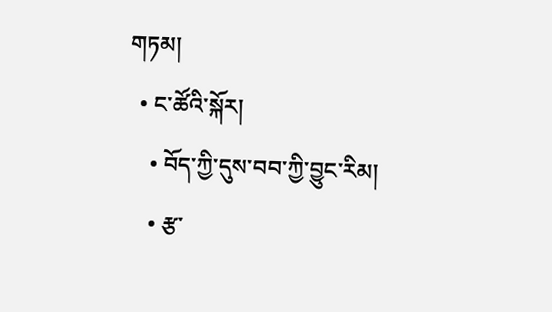གཏམ།
  • ང་ཚོའི་སྐོར།
    • བོད་ཀྱི་དུས་བབ་ཀྱི་བྱུང་རིམ།
    • རྩ་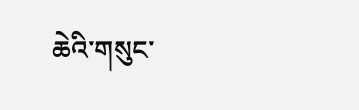ཆེའི་གསུང་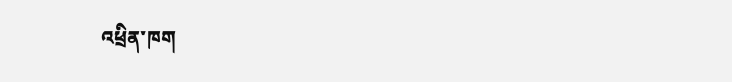འཕྲིན་ཁག